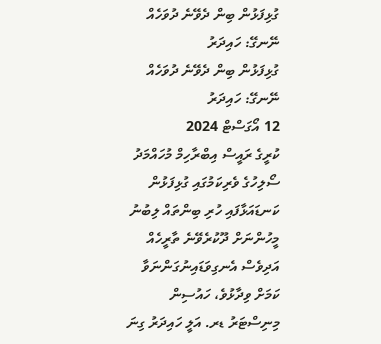ގުޅިފަޅުން ބިން ދެވޭނެ ދުވަހެއް ނޭނގޭ: ހައިދަރު
ގުޅިފަޅުން ބިން ދެވޭނެ ދުވަހެއް ނޭނގޭ: ހައިދަރު
12 އޯގަސްޓް 2024
ކުރީގެ ރައީސް އިބްރާހިމް މުހައްމަދު ސޯލިހުގެ ވެރިކަމުގައި ގުޅިފަޅުން ކަނޑައަޅާފައި ހުރި ބިންތައް ލިބުނު މީހުންނަށް ދޫކުރެވޭނެ ތާރީހެއް އަދިވެސް އެނގިވަޑައިނުގަންނަވާ ކަމަށް ވިދާޅުވެ، ހައުސިން މިނިސްޓަރު ޑރ. އަލީ ހައިދަރު ގިނަ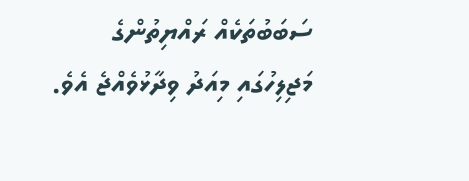ސަބަބުތަކެއް ރައްޔިތުންގެ މަޖިލިހުގައި މިއަދު ވިދާޅުވެއްޖެ އެވެ.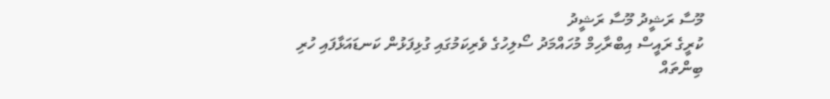މޫސާ ރަޝީދު މޫސާ ރަޝީދު
ކުރީގެ ރައީސް އިބްރާހިމް މުހައްމަދު ސޯލިހުގެ ވެރިކަމުގައި ގުޅިފަޅުން ކަނޑައަޅާފައި ހުރި ބިންތައް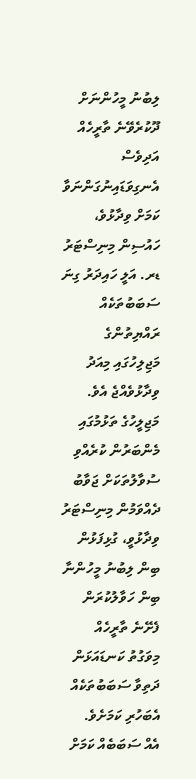ލިބުނު މީހުންނަށް ދޫކުރެވޭނެ ތާރީހެއް އަދިވެސް އެނގިވަޑައިނުގަންނަވާ ކަމަށް ވިދާޅުވެ، ހައުސިން މިނިސްޓަރު ޑރ. އަލީ ހައިދަރު ގިނަ ސަބަބުތަކެއް ރައްޔިތުންގެ މަޖިލިހުގައި މިއަދު ވިދާޅުވެއްޖެ އެވެ.
މަޖިލީހުގެ ތަޅުމުގައި މެންބަރުން ކުރެއްވި ސުވާލުތަކަށް ޖަވާބު ދެއްވަމުން މިނިސްޓަރު ވިދާޅުވީ، ގުޅިފަޅުން ބިން ލިބުނު މީހުންނާ ބިން ހަވާލުކުރަން ފެށޭނެ ތާރީހެއް މިވަގުތު ކަނޑައަޅަން ދަތިވާ ސަބަބުތަކެއް އެބަހުރި ކަމަށެވެ.
އެއް ސަބަބެއް ކަމަށް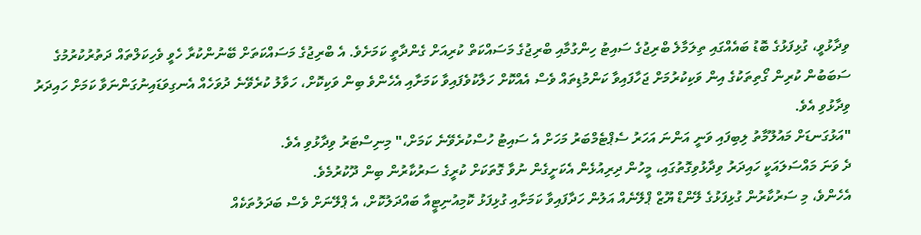ވިދާޅުވީ، ގުޅިފަޅުގެ ބޮޑު ބައެއްގައި ތިލަމާލެ ބްރިޖުގެ ސައިޓު ހިންގުމާއި ބްރިޖުގެ މަސައްކަތް ކުރިއަށް ގެންދާތީ ކަމަށެވެ. އެ ބްރިޖުގެ މަސައްކަތަށް ބޭނުންކުރާ ހެވީ ވެހިކަލްތައް ދަތުރުކުރުމުގެ ސަބަބުން ކުރިން ގޯތިތަކުގެ އިން ވަކިކުރުމަށް ޖަހާފައިވާ ކަންމުޑިތައް ވެސް އެއްކޮށް ހަލާކުވެފައިވާ ކަމަށާއި އެހެންވެ ބިން ވަކިކޮށް، ހަވާލު ކުރެވޭނެ ދުވަހެއް އެނގިވަޑައިނުގަންނަވާ ކަމަށް ހައިދަރު ވިދާޅުވި އެވެ.
"އަޅުގަނޑަށް މައުލޫމާތު ލިބިފައި ވަނީ އަންނަ އަހަރު ސެޕްޓެމްބަރު މަހަށް އެ ސައިޓު ހުސްކުރެވޭނެ ކަމަށް،" މިނިސްޓަރު ވިދާޅުވި އެވެ.
ދެ ވަނަ މައްސަލައަކީ ހައިދަރު ވިދާޅުވިގޮތުގައި، މީހުން ދިރިއުޅެން އެކަށީގެން ނުވާ ގޮތަކަށް ކުރީގެ ސަރުކާރުން ބިން ދޫކުރުމެވެ.
އެހެންވެ، މި ސަރުކާރުން ގުޅިފަޅުގެ ލޭންޑް ޔޫޒް ޕްލޭނެއް އަލުން ހަދާފައިވާ ކަމަށާއި ގުޅިފަޅު ކޮމިއުނިޓީއާ ބައްދަލުކޮށް، އެ ޕްލޭނަށް ވެސް ބަދަލުތަކެއް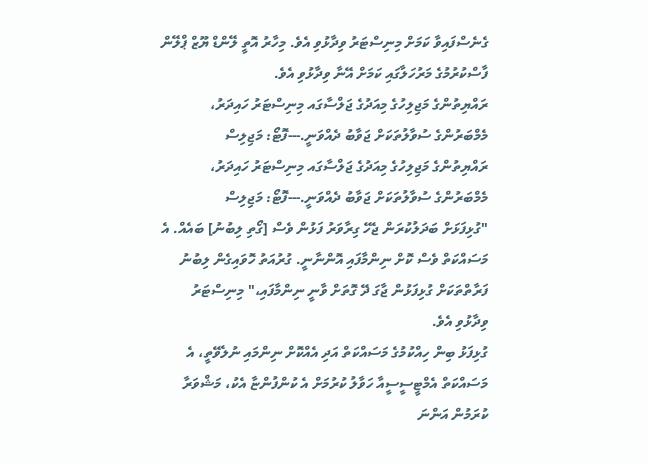ގެނެސްފައިވާ ކަމަށް މިނިސްޓަރު ވިދާޅުވި އެވެ. މިހާރު އޮތީ ލޭންޑް ޔޫޒް ޕްލޭން ފާސްކުރުމުގެ މަރުހަލާގައި ކަމަށް އޭނާ ވިދާޅުވި އެވެ.
ރައްޔިތުންގެ މަޖިލިހުގެ މިއަދުގެ ޖަލްސާގައ މިނިސްޓަރު ހައިދަރު، މެމްބަރުންގެ ސުވާލުތަކަށް ޖަވާބު ދެއްވަނީ.---ފޮޓޯ: މަޖިލިސް
ރައްޔިތުންގެ މަޖިލިހުގެ މިއަދުގެ ޖަލްސާގައ މިނިސްޓަރު ހައިދަރު، މެމްބަރުންގެ ސުވާލުތަކަށް ޖަވާބު ދެއްވަނީ.---ފޮޓޯ: މަޖިލިސް
"ގުޅިފަޅަށް ބަދަލުކުރަން ޖެހޭ ގިރާވަރު ފަޅުން ވެސް [ގޯތި ލިބުނު] ބައެއް. އެ މަސައްކަތް ވެސް ކޮށް ނިންމާފައި އޮންނާނީ. ގުރުއަތު ހޮވައިގެން ލިބުނު ފަރާތްތަކަށް ގުޅިފަޅުން ޖާގަ ދޭ ގޮތަށް ވާނީ ނިންމާފައި،" މިނިސްޓަރު ވިދާޅުވި އެވެ.
ގުޅިފަޅު ބިން ހިއްކުމުގެ މަސައްކަތް އަދި އެއްކޮށް ނިންމައި ނުލެވޭތީ، އެ މަސައްކަތް އެމްޓީސީސީއާ ހަވާލު ކުރުމަށް އެ ކުންފުންޏާ އެކު، މަޝްވަރާ ކުރަމުން އަންނަ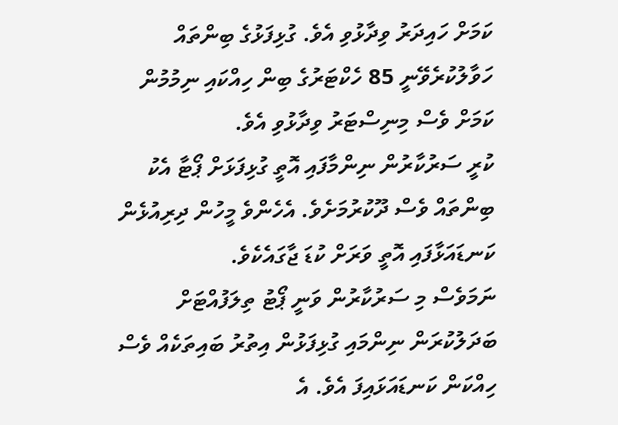ކަމަށް ހައިދަރު ވިދާޅުވި އެވެ. ގުޅިފަޅުގެ ބިންތައް ހަވާލުކުރެވޭނީ 85 ހެކްޓަރުގެ ބިން ހިއްކައި ނިމުމުން ކަމަށް ވެސް މިނިސްޓަރު ވިދާޅުވި އެވެ.
ކުރީ ސަރުކާރުން ނިންމާފައި އޮތީ ގުޅިފަޅަށް ޕޯޓާ އެކު ބިންތައް ވެސް ދޫކުރުމަށެވެ. އެހެންވެ މީހުން ދިރިއުޅެން ކަނޑައަޅާފައި އޮތީ ވަރަށް ކުޑަ ޖާގައެކެވެ.
ނަމަވެސް މި ސަރުކާރުން ވަނީ ޕޯޓު ތިލަފުއްޓަށް ބަދަލުކުރަން ނިންމައި ގުޅިފަޅުން އިތުރު ބައިތަކެއް ވެސް ހިއްކަން ކަނޑައަޅައިފަ އެވެ. އެ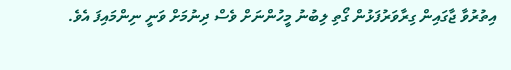އިތުރުވާ ޖާގައިން ގިރާވަރުފަޅުން ގޯތި ލިބުނު މީހުންނަށް ވެސް ދިނުމަށް ވަނީ ނިންމައިފަ އެވެ.